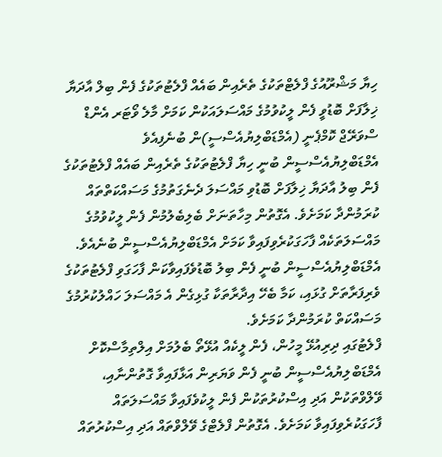ހިޔާ މަޝްރޫއުގެ ފްލެޓްތަކުގެ ތެރެއިން ބައެއް ފްލެޓުތަކުގެ ފެން ބިލް އާދަޔާ ޚިލާފަށް ބޮޑުވީ ފެން ލީކުވުމުގެ މައްސަލައަކުން ކަމަށް މާލެ ވޯޓަރ އެންޑް ސްވަރޭޖް ކޮމްޕެނީ (އެމްޑަބްލިޔުއެސްސީ)ން ބުނެފިއެވެ
އެމްޑަބްލިޔުއެސްސީން ބުނީ ހިޔާ ފްލެޓުތަކުގެ ތެރެއިން ބައެއް ފްލެޓުތަކުގެ ފެން ބިލު އާދަޔާ ޚިލާފަށް ބޮޑުވި މައްސަލަ ދެނެގަތުމުގެ މަސައްކަތްތައް ކުރަމުންދާ ކަމަށެވެ. އެގޮތުން މިހާތަނަށް ބެލިބެލުމުން ފެން ލީކުވުމުގެ މައްސަލަތަކެއް ފާހަގަކުރެވިފައިވާ ކަމަށް އެމްޑަބްލިޔުއެސްސީން ބުނެއެވެ. އެމްޑަބްލިޔުއެސްސީން ބުނީ ފެން ބިލު ބޮޑުވެފައިވާކަން ފާހަގަވި ފްލެޓުތަކުގެ ވެރިފަރާތަށް ގުޅައި، ކަމާ ބެހޭ އިދާރާތަކާ ގުޅިގެން އެ މައްސަލަ ހައްލުކުރުމުގެ މަސައްކަތް ކުރަމުންދާ ކަމަށެވެ.
ފްލެޓުގައި ދިރިއުޅޭ މީހުން، ފެން ލީކެއް އުޅޭތޯ ބެލުމަށް އިލްތިމާސްކޮށް އެމްޑަބްލިޔުއެސްސީން ބުނީ ފެން ވަޔަރިން އަޅާފައިވާ ގޮތުންނާއި، ވޭލްވްތަކުން އަދި އިސްކުރުތަކުން ފެން ލީކުވެފައިވާ މައްސަލަތައް ފާހަގަކުރެވިފައިވާ ކަމަށެވެ. އެގޮތުން ފްލެޓްގެ ވޭލްވްތައް އަދި އިސްކުރުތައް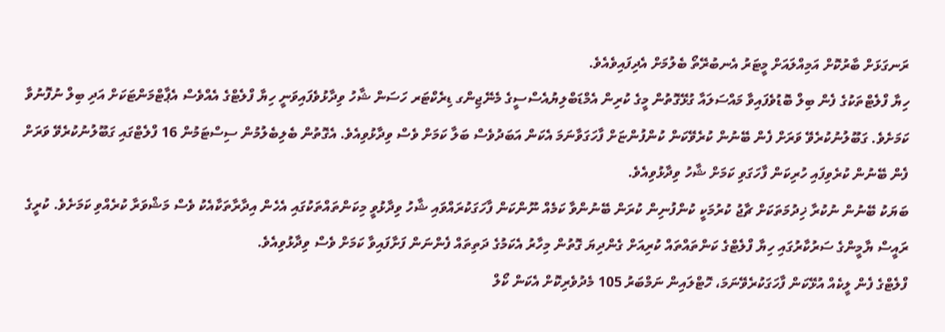ރަނގަޅަށް ބާރުކޮށް އަމިއްލައަށް މީޓަރު އެނބުރޭތޯ ބެލުމަށް އެދިފައިވެއެވެ.
ހިޔާ ފްލެޓްތަކުގެ ފެން ބިލް ބޮޑުވެފައިވާ މައްސަލައާ ގުޅޭގޮތުން މީގެ ކުރިން އެމްޑަބްލިޔުއެސްސީގެ މެނޭޖިންގ ޑިރެކްޓަރ ހަސަން ޝާހު ވިދާޅުވެފައިވަނީ ހިޔާ ފްލެޓްގެ އެއްވެސް އެޕާޓްމަންޓަކަށް އަދި ބިލް ނުފޮނުވާ ކަމަށެވެ. ގަބޫލުނުކުރެވޭ ވަރަށް ފެން ބޭނުން ކުރެވޭކަން ކުންފުންޏަށް ފާހަގަވާނަމަ އެކަން އަބަދުވެސް ބަލާ ކަމަށް ވެސް ވިދާޅުވިއެވެ. އެގޮތުން ބެލިބެލުމުން ސިސްޓަމުން 16 ފްލެޓްގައި ގަބޫލުނުކުރެވޭ ވަރަށް ފެން ބޭނުން ކުރެވިފައި ހުރިކަން ފާހަގަވި ކަމަށް ޝާހު ވިދާޅުވިއެވެ.
ބަޔަކު ބޭނުން ނުކުރާ ޚިދުމަތަކަށް ޗާޖު ކުރުމަކީ ކުންފުނިން ކުރަން ބޭނުންވާ ކަމެއް ނޫންކަން ފާހަގަކުރައްވައި ޝާހު ވިދާޅުވީ މިކަންތައްތަކުގައި އެހެން އިދާރާތަކާއެކު ވެސް މަޝްވަރާ ކުރެއްވި ކަމަށެވެ. ކުރީގެ ރައީސް ޔާމީންގެ ސަރުކާރުގައި ހިޔާ ފްލެޓްގެ ކަންތައްތައް ކުރިއަށް ގެންދިޔަ ގޮތުން މިހާރު އެކަމުގެ ދަތިތައް ފެންނަން ފަށާފައިވާ ކަމަށް ވެސް ވިދާޅުވިއެވެ.
ފްލެޓްގެ ފެން ލީކެއް އުޅޭކަން ފާހަގަކުރެވޭނަމަ، ހޮޓްލައިން ނަމްބަރު 105 މެދުވެރިކޮށް އެކަން ކޯލް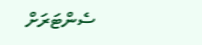ސެންޓަރަށް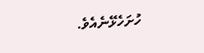ހުށަހެޅޭނެއެވެ.